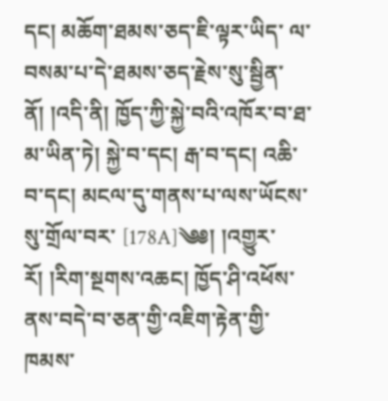དང། མཆོག་ཐམས་ཅད་ཇི་ལྟར་ཡིད་ ལ་བསམ་པ་དེ་ཐམས་ཅད་རྗེས་སུ་སྦྱིན་ནོ། །འདི་ནི། ཁྱོད་ཀྱི་སྐྱེ་བའི་འཁོར་བ་ཐ་མ་ཡིན་ཏེ། སྐྱེ་བ་དང། རྒ་བ་དང། འཆི་བ་དང། མངལ་དུ་གནས་པ་ལས་ཡོངས་སུ་གྲོལ་བར་ [178A]༄༅། །འགྱུར་རོ། །རིག་སྔགས་འཆང། ཁྱོད་ཤི་འཕོས་ནས་བདེ་བ་ཅན་གྱི་འཇིག་རྟེན་གྱི་ཁམས་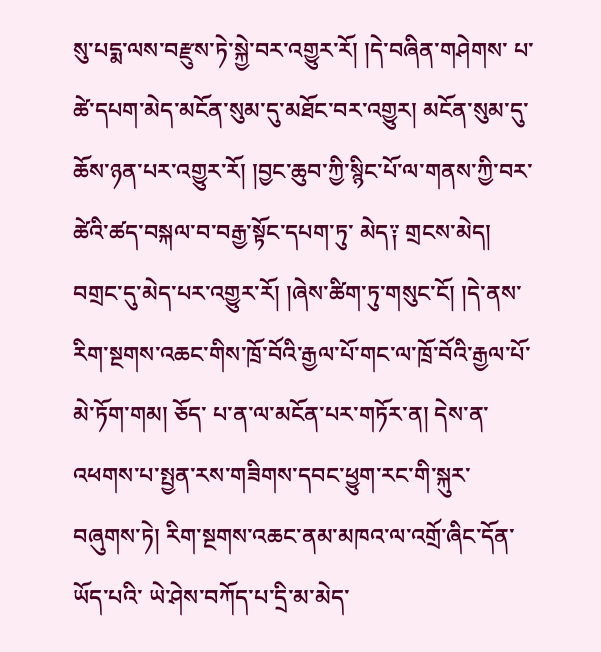སུ་པདྨ་ལས་བརྫུས་ཏེ་སྐྱེ་བར་འགྱུར་རོ། །དེ་བཞིན་གཤེགས་ པ་ཚེ་དཔག་མེད་མངོན་སུམ་དུ་མཐོང་བར་འགྱུར། མངོན་སུམ་དུ་ཆོས་ཉན་པར་འགྱུར་རོ། །བྱང་ཆུབ་ཀྱི་སྙིང་པོ་ལ་གནས་ཀྱི་བར་ཚེའི་ཚད་བསྐལ་བ་བརྒྱ་སྟོང་དཔག་ཏུ་ མེད༑ གྲངས་མེད། བགྲང་དུ་མེད་པར་འགྱུར་རོ། །ཞེས་ཚིག་ཏུ་གསུང་ངོ། །དེ་ནས་རིག་སྔགས་འཆང་གིས་ཁྲོ་བོའི་རྒྱལ་པོ་གང་ལ་ཁྲོ་བོའི་རྒྱལ་པོ་མེ་ཏོག་གམ། ཅོད་ པ་ན་ལ་མངོན་པར་གཏོར་ན། དེས་ན་འཕགས་པ་སྤྱན་རས་གཟིགས་དབང་ཕྱུག་རང་གི་སྐུར་བཞུགས་ཏེ། རིག་སྔགས་འཆང་ནམ་མཁའ་ལ་འགྲོ་ཞིང་དོན་ཡོད་པའི་ ཡེ་ཤེས་བཀོད་པ་དྲི་མ་མེད་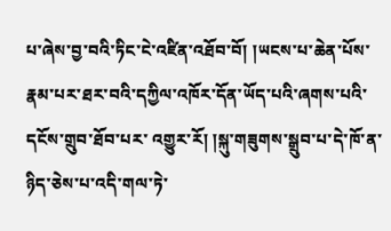པ་ཞེས་བྱ་བའི་ཏིང་ངེ་འཛིན་འཐོབ་བོ། །ཡངས་པ་ཆེན་པོས་རྣམ་པར་ཐར་བའི་དཀྱིལ་འཁོར་དོན་ཡོད་པའི་ཞགས་པའི་དངོས་གྲུབ་ཐོབ་པར་ འགྱུར་རོ། །སྐུ་གཟུགས་སྒྲུབ་པ་དེ་ཁོ་ན་ཉིད་ཅེས་པ་འདི་གལ་ཏེ་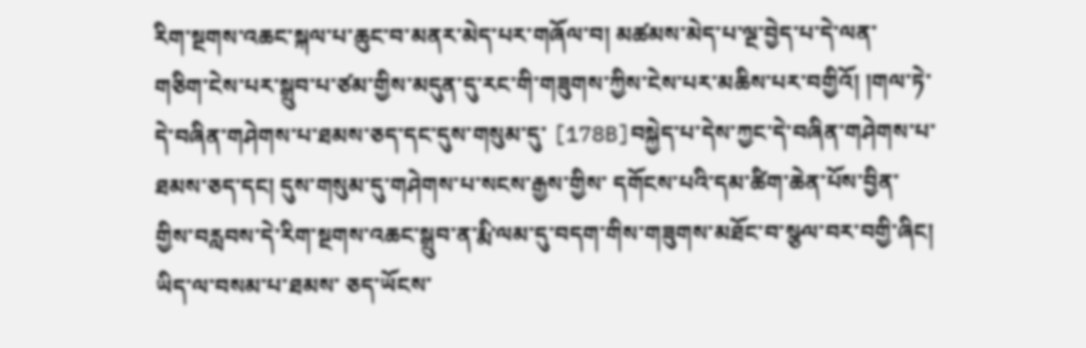རིག་སྔགས་འཆང་སྐལ་པ་ཆུང་བ་མནར་མེད་པར་གཞོལ་བ། མཚམས་མེད་པ་ལྔ་བྱེད་པ་དེ་ལན་ གཅིག་ངེས་པར་སྒྲུབ་པ་ཙམ་གྱིས་མདུན་དུ་རང་གི་གཟུགས་ཀྱིས་ངེས་པར་མཆིས་པར་བགྱིའོ། །གལ་ཏེ་དེ་བཞིན་གཤེགས་པ་ཐམས་ཅད་དང་དུས་གསུམ་དུ་ [178B]བསྐྱེད་པ་དེས་ཀྱང་དེ་བཞིན་གཤེགས་པ་ཐམས་ཅད་དང། དུས་གསུམ་དུ་གཤེགས་པ་སངས་རྒྱས་གྱིས་ དགོངས་པའི་དམ་ཚིག་ཆེན་པོས་བྱིན་གྱིས་བརླབས་དེ་རིག་སྔགས་འཆང་སྒྲུབ་ན་རྨི་ལམ་དུ་བདག་གིས་གཟུགས་མཐོང་བ་སྩལ་བར་བགྱི་ཞིང། ཡིད་ལ་བསམ་པ་ཐམས་ ཅད་ཡོངས་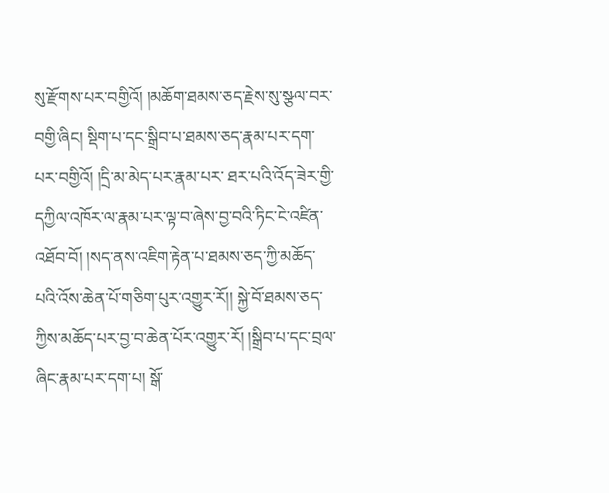སུ་རྫོགས་པར་བགྱིའོ། །མཆོག་ཐམས་ཅད་རྗེས་སུ་སྩལ་བར་བགྱི་ཞིང། སྡིག་པ་དང་སྒྲིབ་པ་ཐམས་ཅད་རྣམ་པར་དག་པར་བགྱིའོ། །དྲི་མ་མེད་པར་རྣམ་པར་ ཐར་པའི་འོད་ཟེར་གྱི་དཀྱིལ་འཁོར་ལ་རྣམ་པར་ལྟ་བ་ཞེས་བྱ་བའི་ཏིང་ངེ་འཛིན་འཐོབ་བོ། །སད་ནས་འཇིག་རྟེན་པ་ཐམས་ཅད་ཀྱི་མཆོད་པའི་འོས་ཆེན་པོ་གཅིག་པུར་འགྱུར་རོ།། སྐྱེ་བོ་ཐམས་ཅད་ཀྱིས་མཆོད་པར་བྱ་བ་ཆེན་པོར་འགྱུར་རོ། །སྒྲིབ་པ་དང་བྲལ་ཞིང་རྣམ་པར་དག་པ། སྒོ་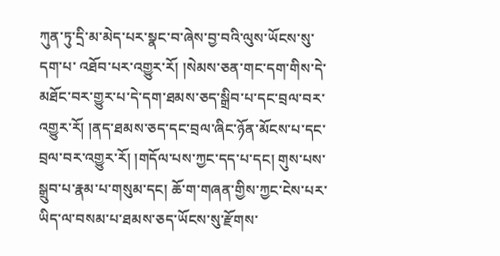ཀུན་ཏུ་དྲི་མ་མེད་པར་སྣང་བ་ཞེས་བྱ་བའི་ལུས་ཡོངས་སུ་དག་པ་ འཐོབ་པར་འགྱུར་རོ། །སེམས་ཅན་གང་དག་གིས་དེ་མཐོང་བར་གྱུར་པ་དེ་དག་ཐམས་ཅད་སྒྲིབ་པ་དང་བྲལ་བར་འགྱུར་རོ། །ནད་ཐམས་ཅད་དང་བྲལ་ཞིང་ཉོན་མོངས་པ་དང་ བྲལ་བར་འགྱུར་རོ། །གདོལ་པས་ཀྱང་དད་པ་དང། གུས་པས་སྒྲུབ་པ་རྣམ་པ་གསུམ་དང། ཆོ་ག་གཞན་གྱིས་ཀྱང་ངེས་པར་ཡིད་ལ་བསམ་པ་ཐམས་ཅད་ཡོངས་སུ་རྫོགས་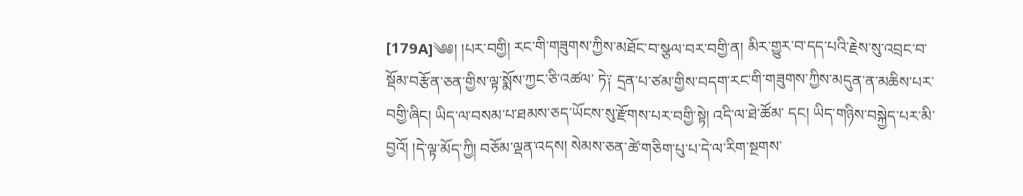[179A]༄༅། །པར་བགྱི། རང་གི་གཟུགས་ཀྱིས་མཐོང་བ་སྩལ་བར་བགྱི་ན། མིར་གྱུར་བ་དད་པའི་རྗེས་སུ་འབྲང་བ་སྡོམ་བརྩོན་ཅན་གྱིས་ལྟ་སྨོས་ཀྱང་ཅི་འཚལ་ ཏེ༑ དྲན་པ་ཙམ་གྱིས་བདག་རང་གི་གཟུགས་ཀྱིས་མདུན་ན་མཆིས་པར་བགྱི་ཞིང། ཡིད་ལ་བསམ་པ་ཐམས་ཅད་ཡོངས་སུ་རྫོགས་པར་བགྱི་སྟེ། འདི་ལ་ཐེ་ཚོམ་ དང། ཡིད་གཉིས་བསྐྱེད་པར་མི་བྱའོ། །དེ་ལྟ་མོད་ཀྱི། བཅོམ་ལྡན་འདས། སེམས་ཅན་ཚེ་གཅིག་པུ་པ་དེ་ལ་རིག་སྔགས་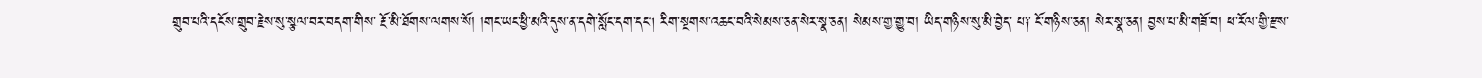གྲུབ་པའི་དངོས་གྲུབ་རྗེས་སུ་སྩལ་བར་བདག་གིས་ རྔོ་མི་ཐོགས་ལགས་སོ། །གང་ཡང་ཕྱི་མའི་དུས་ན་དགེ་སློང་དག་དང། རིག་སྔགས་འཆང་བའི་སེམས་ཅན་སེར་སྣ་ཅན། སེམས་གྱ་གྱུ་བ། ཡིད་གཉིས་སུ་མི་བྱེད་ པ༑ ངོ་གཉིས་ཅན། སེར་སྣ་ཅན། བྱས་པ་མི་གཟོ་བ། ཕ་རོལ་གྱི་རྫས་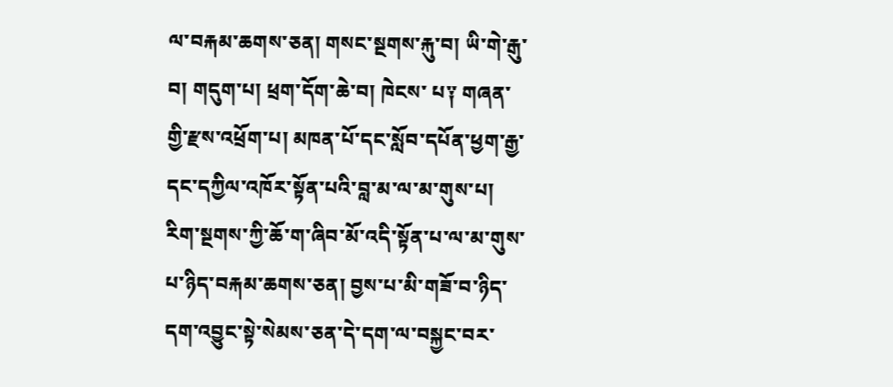ལ་བརྐམ་ཆགས་ཅན། གསང་སྔགས་རྐུ་བ། ཡི་གེ་རྒུ་བ། གདུག་པ། ཕྲག་དོག་ཆེ་བ། ཁེངས་ པ༑ གཞན་གྱི་རྫས་འཕྲོག་པ། མཁན་པོ་དང་སློབ་དཔོན་ཕྱག་རྒྱ་དང་དཀྱིལ་འཁོར་སྟོན་པའི་བླ་མ་ལ་མ་གུས་པ། རིག་སྔགས་ཀྱི་ཆོ་ག་ཞིབ་མོ་འདི་སྟོན་པ་ལ་མ་གུས་ པ་ཉིད་བརྐམ་ཆགས་ཅན། བྱས་པ་མི་གཟོ་བ་ཉིད་དག་འབྱུང་སྟེ་སེམས་ཅན་དེ་དག་ལ་བསྐྱང་བར་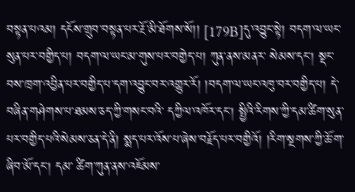བསྟན་པའམ། དངོས་གྲུབ་བསྟན་པར་རྔོ་མི་ཐོགས་སོ།། [179B]དུ་འབྱུང་སྟེ། བདག་ལ་ཡང་སུན་པར་བགྱིད་པ། བདག་ལ་ཡང་མ་གུས་པར་བགྱེད་པ། ཀུན་ནས་མནར་ སེམས་དང། སྡང་བས་ཁྲག་འབྱིན་པར་བགྱིད་པ་དག་འབྱུང་བར་འགྱུར་རོ། །བདག་ལ་ཡང་འཁུ་བར་བགྱིད་པ། དེ་བཞིན་གཤེགས་པ་ཐམས་ཅད་ཀྱི་གསང་བའི་ དཀྱིལ་འཁོར་དང། སྤྱིའི་རིགས་ཀྱི་དམ་ཚིག་སུན་པར་བགྱིད་པའི་སེམས་ཅན་དེ་ནི། སྨད་པར་འོས་པ་ཞེས་བརྗོད་པར་བགྱིའོ། །རིག་སྔགས་ཀྱི་ཆོ་ག་ཞིབ་མོ་དང། དམ་ ཚིག་ཀུན་ནས་འཇོམས་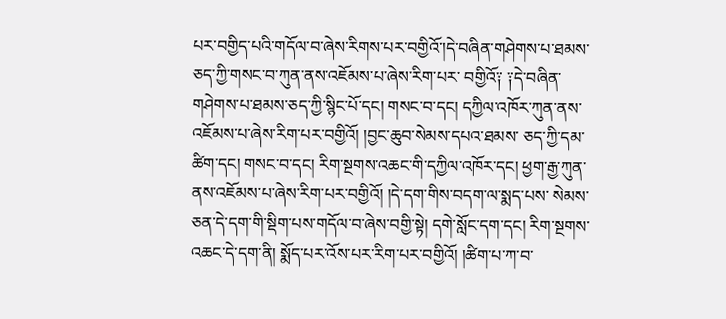པར་བགྱིད་པའི་གདོལ་བ་ཞེས་རིགས་པར་བགྱིའོ་།དེ་བཞིན་གཤེགས་པ་ཐམས་ཅད་ཀྱི་གསང་བ་ཀུན་ནས་འཇོམས་པ་ཞེས་རིག་པར་ བགྱིའོ༑ ༑དེ་བཞིན་གཤེགས་པ་ཐམས་ཅད་ཀྱི་སྙིང་པོ་དང། གསང་བ་དང། དཀྱིལ་འཁོར་ཀུན་ནས་འཇོམས་པ་ཞེས་རིག་པར་བགྱིའོ། །བྱང་ཆུབ་སེམས་དཔའ་ཐམས་ ཅད་ཀྱི་དམ་ཚིག་དང། གསང་བ་དང། རིག་སྔགས་འཆང་གི་དཀྱིལ་འཁོར་དང། ཕྱག་རྒྱ་ཀུན་ནས་འཇོམས་པ་ཞེས་རིག་པར་བགྱིའོ། །དེ་དག་གིས་བདག་ལ་སྨད་པས་ སེམས་ཅན་དེ་དག་གི་སྡིག་པས་གདོལ་བ་ཞེས་བགྱི་སྟེ། དགེ་སློང་དག་དང། རིག་སྔགས་འཆང་དེ་དག་ནི། སྨོད་པར་འོས་པར་རིག་པར་བགྱིའོ། །ཚིག་པ་ཀ་བ་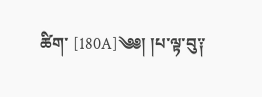ཚིག་ [180A]༄༅། །པ་ལྟ་བུ༑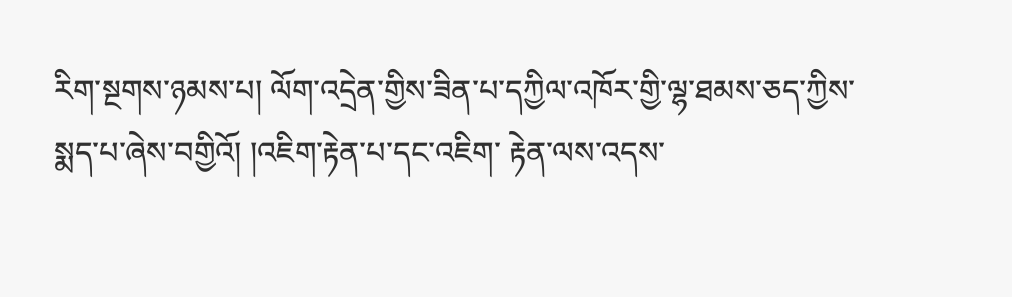རིག་སྔགས་ཉམས་པ། ལོག་འདྲེན་གྱིས་ཟིན་པ་དཀྱིལ་འཁོར་གྱི་ལྷ་ཐམས་ཅད་ཀྱིས་སྨད་པ་ཞེས་བགྱིའོ། །འཇིག་རྟེན་པ་དང་འཇིག་ རྟེན་ལས་འདས་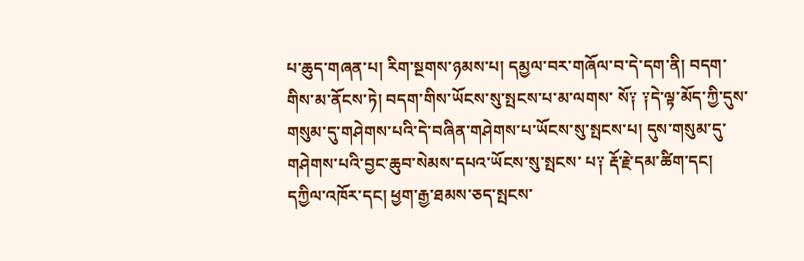པ་ཆུད་གཞན་པ། རིག་སྔགས་ཉམས་པ། དམྱལ་བར་གཞོལ་བ་དེ་དག་ནི། བདག་གིས་མ་ནོངས་ཏེ། བདག་གིས་ཡོངས་སུ་སྤངས་པ་མ་ལགས་ སོ༑ ༑དེ་ལྟ་མོད་ཀྱི་དུས་གསུམ་དུ་གཤེགས་པའི་དེ་བཞིན་གཤེགས་པ་ཡོངས་སུ་སྤངས་པ། དུས་གསུམ་དུ་གཤེགས་པའི་བྱང་ཆུབ་སེམས་དཔའ་ཡོངས་སུ་སྤངས་ པ༑ རྡོ་རྗེ་དམ་ཚིག་དང། དཀྱིལ་འཁོར་དང། ཕྱག་རྒྱ་ཐམས་ཅད་སྤངས་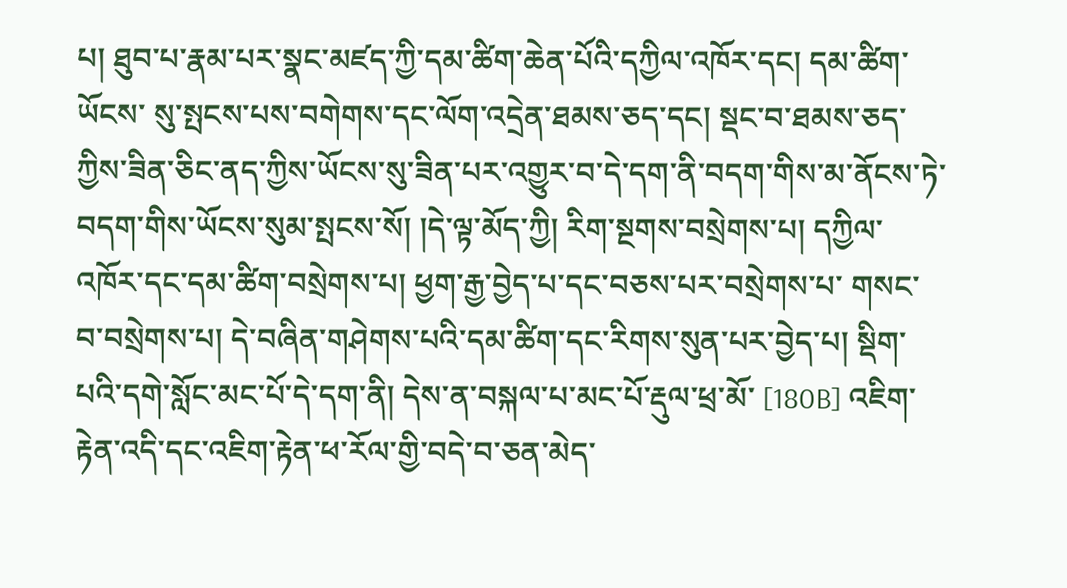པ། ཐུབ་པ་རྣམ་པར་སྣང་མཛད་ཀྱི་དམ་ཚིག་ཆེན་པོའི་དཀྱིལ་འཁོར་དང། དམ་ཚིག་ཡོངས་ སུ་སྤངས་པས་བགེགས་དང་ལོག་འདྲེན་ཐམས་ཅད་དང། སྡང་བ་ཐམས་ཅད་ཀྱིས་ཟིན་ཅིང་ནད་ཀྱིས་ཡོངས་སུ་ཟིན་པར་འགྱུར་བ་དེ་དག་ནི་བདག་གིས་མ་ནོངས་ཏེ་ བདག་གིས་ཡོངས་སུམ་སྤངས་སོ། །དེ་ལྟ་མོད་ཀྱི། རིག་སྔགས་བསྲེགས་པ། དཀྱིལ་འཁོར་དང་དམ་ཚིག་བསྲེགས་པ། ཕྱག་རྒྱ་བྱེད་པ་དང་བཅས་པར་བསྲེགས་པ་ གསང་བ་བསྲེགས་པ། དེ་བཞིན་གཤེགས་པའི་དམ་ཚིག་དང་རིགས་སུན་པར་བྱེད་པ། སྡིག་པའི་དགེ་སློང་མང་པོ་དེ་དག་ནི། དེས་ན་བསྐལ་པ་མང་པོ་རྡུལ་ཕྲ་མོ་ [180B] འཇིག་རྟེན་འདི་དང་འཇིག་རྟེན་ཕ་རོལ་གྱི་བདེ་བ་ཅན་མེད་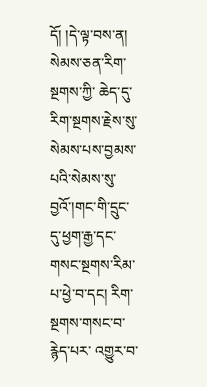དོ། །དེ་ལྟ་བས་ན། སེམས་ཅན་རིག་སྔགས་ཀྱི་ ཆེད་དུ་རིག་སྔགས་རྗེས་སུ་སེམས་པས་བྱམས་པའི་སེམས་སུ་བྱའོ་།གང་གི་དྲུང་དུ་ཕྱག་རྒྱ་དང་གསང་སྔགས་རིམ་པ་ཕྱེ་བ་དང། རིག་སྔགས་གསང་བ་རྙེད་པར་ འགྱུར་བ་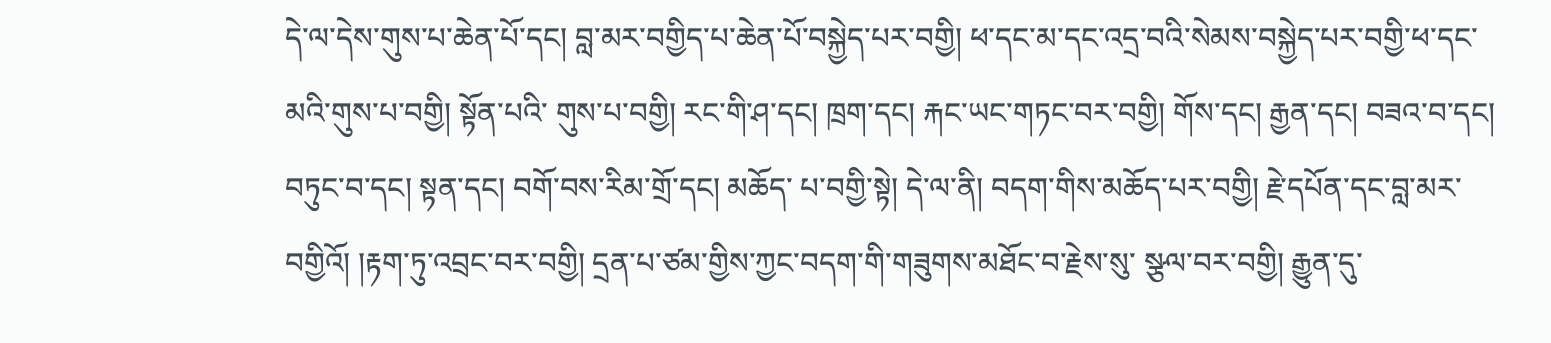དེ་ལ་དེས་གུས་པ་ཆེན་པོ་དང། བླ་མར་བགྱིད་པ་ཆེན་པོ་བསྐྱེད་པར་བགྱི། ཕ་དང་མ་དང་འདྲ་བའི་སེམས་བསྐྱེད་པར་བགྱི་ཕ་དང་མའི་གུས་པ་བགྱི། སྟོན་པའི་ གུས་པ་བགྱི། རང་གི་ཤ་དང། ཁྲག་དང། རྐང་ཡང་གཏང་བར་བགྱི། གོས་དང། རྒྱན་དང། བཟའ་བ་དང། བཏུང་བ་དང། སྟན་དང། བགོ་བས་རིམ་གྲོ་དང། མཆོད་ པ་བགྱི་སྟེ། དེ་ལ་ནི། བདག་གིས་མཆོད་པར་བགྱི། རྗེ་དཔོན་དང་བླ་མར་བགྱིའོ། །རྟག་ཏུ་འབྲང་བར་བགྱི། དྲན་པ་ཙམ་གྱིས་ཀྱང་བདག་གི་གཟུགས་མཐོང་བ་རྗེས་སུ་ སྩལ་བར་བགྱི། རྒྱུན་དུ་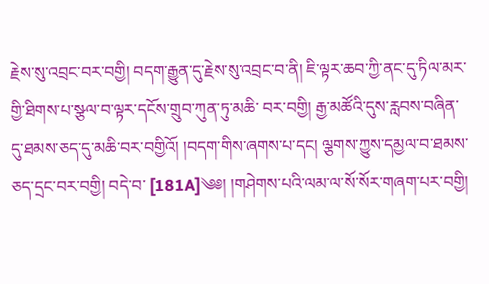རྗེས་སུ་འབྲང་བར་བགྱི། བདག་རྒྱུན་དུ་རྗེས་སུ་འབྲང་བ་ནི། ཇི་ལྟར་ཆབ་ཀྱི་ནང་དུ་ཏིལ་མར་གྱི་ཐིགས་པ་སྩལ་བ་ལྟར་དངོས་གྲུབ་ཀུན་ཏུ་མཆི་ བར་བགྱི། རྒྱ་མཚོའི་དུས་རླབས་བཞིན་དུ་ཐམས་ཅད་དུ་མཆི་བར་བགྱིའོ། །བདག་གིས་ཞགས་པ་དང། ལྕགས་ཀྱུས་དམྱལ་བ་ཐམས་ཅད་དྲང་བར་བགྱི། བདེ་བ་ [181A]༄༅། །གཤེགས་པའི་ལམ་ལ་སོ་སོར་གཞག་པར་བགྱི།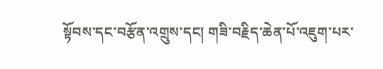སྟོབས་དང་བརྩོན་འགྲུས་དང། གཟི་བརྗིད་ཆེན་པོ་འཇུག་པར་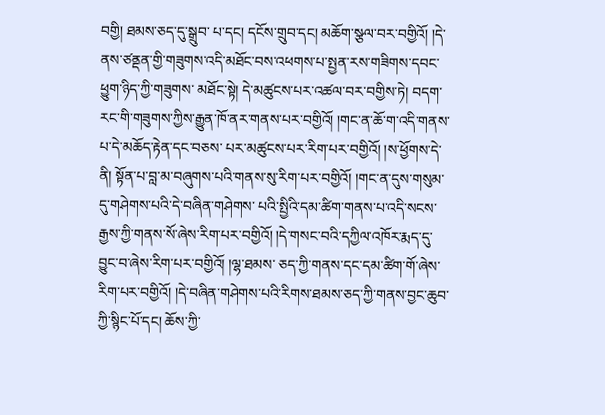བགྱི། ཐམས་ཅད་དུ་སྒྲུབ་ པ་དང། དངོས་གྲུབ་དང། མཆོག་སྩལ་བར་བགྱིའོ། །དེ་ནས་ཙནྡན་གྱི་གཟུགས་འདི་མཐོང་བས་འཕགས་པ་སྤྱན་རས་གཟིགས་དབང་ཕྱུག་ཉིད་ཀྱི་གཟུགས་ མཐོང་སྟེ། དེ་མཚུངས་པར་འཚལ་བར་བགྱིས་ཏེ། བདག་རང་གི་གཟུགས་ཀྱིས་རྒྱུན་ཁོ་ནར་གནས་པར་བགྱིའོ། །གང་ན་ཆོ་ག་འདི་གནས་པ་དེ་མཆོད་རྟེན་དང་བཅས་ པར་མཚུངས་པར་རིག་པར་བགྱིའོ། །ས་ཕྱོགས་དེ་ནི། སྟོན་པ་བླ་མ་བཞུགས་པའི་གནས་སུ་རིག་པར་བགྱིའོ། །གང་ན་དུས་གསུམ་དུ་གཤེགས་པའི་དེ་བཞིན་གཤེགས་ པའི་སྤྱིའི་དམ་ཚིག་གནས་པ་འདི་སངས་རྒྱས་ཀྱི་གནས་སོ་ཞེས་རིག་པར་བགྱིའོ། །དེ་གསང་བའི་དཀྱིལ་འཁོར་རྨད་དུ་བྱུང་བ་ཞེས་རིག་པར་བགྱིའོ། །ལྷ་ཐམས་ ཅད་ཀྱི་གནས་དང་དམ་ཚིག་གོ་ཞེས་རིག་པར་བགྱིའོ། །དེ་བཞིན་གཤེགས་པའི་རིགས་ཐམས་ཅད་ཀྱི་གནས་བྱང་ཆུབ་ཀྱི་སྙིང་པོ་དང། ཆོས་ཀྱི་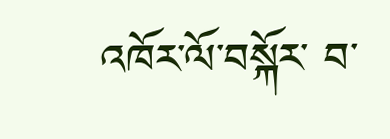འཁོར་ལོ་བསྐོར་ བ་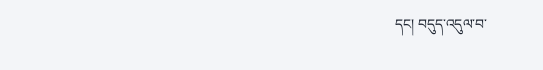དང། བདུད་འདུལ་བ་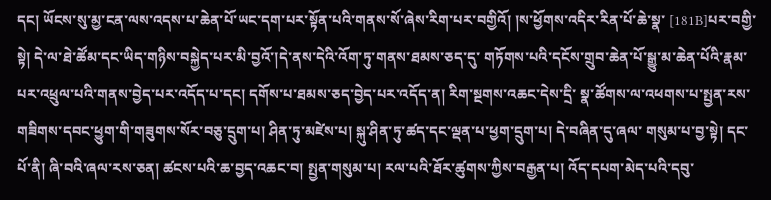དང། ཡོངས་སུ་མྱ་ངན་ལས་འདས་པ་ཆེན་པོ་ཡང་དག་པར་སྟོན་པའི་གནས་སོ་ཞེས་རིག་པར་བགྱིའོ། །ས་ཕྱོགས་འདིར་རིན་པོ་ཆེ་སྣ་ [181B]པར་བགྱི་སྟེ། དེ་ལ་ཐེ་ཚོམ་དང་ཡིད་གཉིས་བསྐྱེད་པར་མི་བྱའོ་།དེ་ནས་དེའི་འོག་ཏུ་གནས་ཐམས་ཅད་དུ་ གཏོགས་པའི་དངོས་གྲུབ་ཆེན་པོ་སྒྱུ་མ་ཆེན་པོའི་རྣམ་པར་འཕྲུལ་པའི་གནས་བྱེད་པར་འདོད་པ་དང། དགོས་པ་ཐམས་ཅད་བྱེད་པར་འདོད་ན། རིག་སྔགས་འཆང་དེས་དྲི་ སྣ་ཚོགས་ལ་འཕགས་པ་སྤྱན་རས་གཟིགས་དབང་ཕྱུག་གི་གཟུགས་སོར་བཅུ་དྲུག་པ། ཤིན་ཏུ་མཛེས་པ། སྐུ་ཤིན་ཏུ་ཚད་དང་ལྡན་པ་ཕྱག་དྲུག་པ། དེ་བཞིན་དུ་ཞལ་ གསུམ་པ་བྱ་སྟེ། དང་པོ་ནི། ཞི་བའི་ཞལ་རས་ཅན། ཚངས་པའི་ཆ་བྱད་འཆང་བ། སྤྱན་གསུམ་པ། རལ་པའི་ཐོར་ཚུགས་ཀྱིས་བརྒྱན་པ། འོད་དཔག་མེད་པའི་དབུ་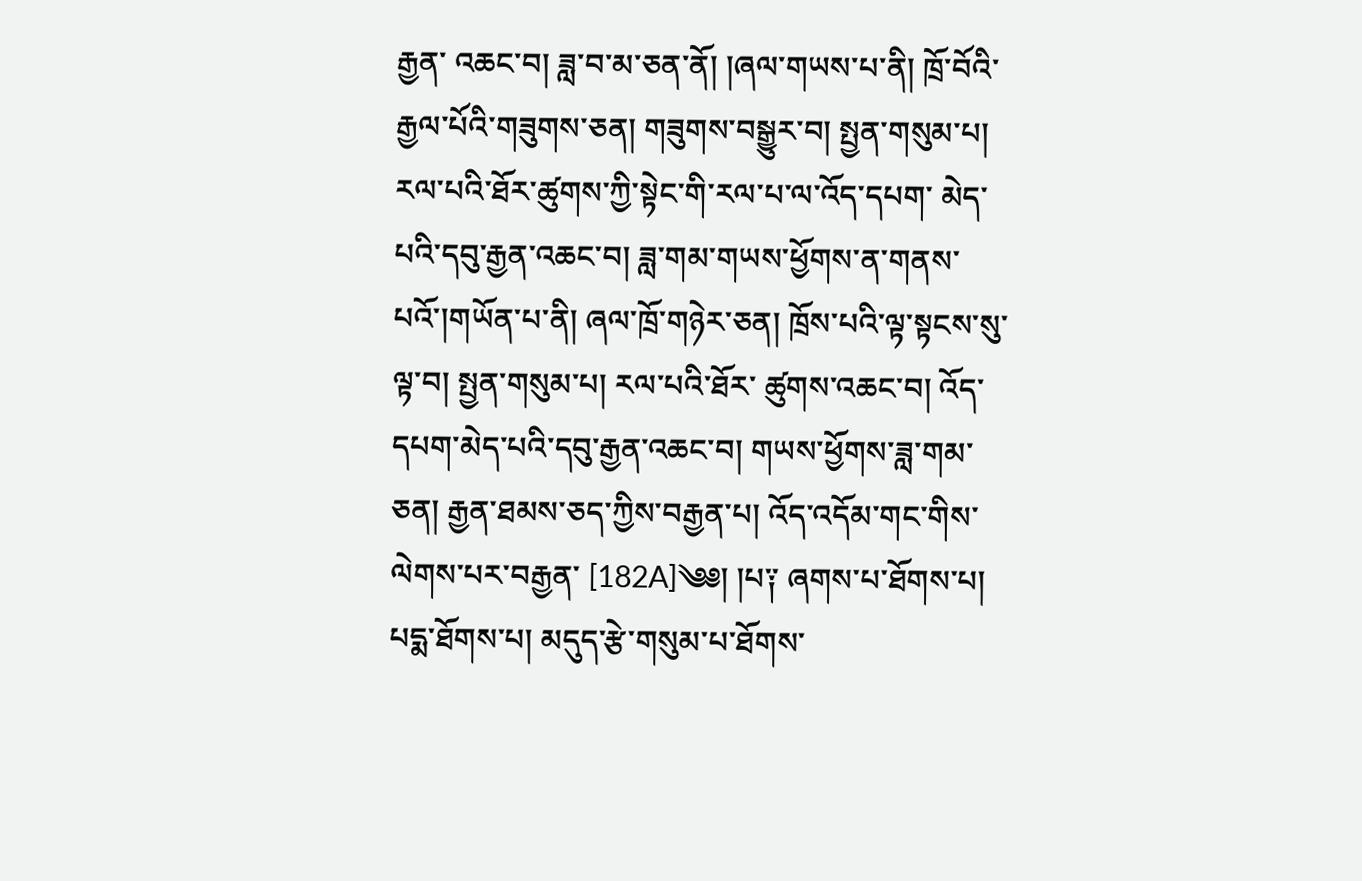རྒྱན་ འཆང་བ། ཟླ་བ་མ་ཅན་ནོ། །ཞལ་གཡས་པ་ནི། ཁྲོ་བོའི་རྒྱལ་པོའི་གཟུགས་ཅན། གཟུགས་བསྒྱུར་བ། སྤྱན་གསུམ་པ། རལ་པའི་ཐོར་ཚུགས་ཀྱི་སྟེང་གི་རལ་པ་ལ་འོད་དཔག་ མེད་པའི་དབུ་རྒྱན་འཆང་བ། ཟླ་གམ་གཡས་ཕྱོགས་ན་གནས་པའོ་།གཡོན་པ་ནི། ཞལ་ཁྲོ་གཉེར་ཅན། ཁྲོས་པའི་ལྟ་སྟངས་སུ་ལྟ་བ། སྤྱན་གསུམ་པ། རལ་པའི་ཐོར་ ཚུགས་འཆང་བ། འོད་དཔག་མེད་པའི་དབུ་རྒྱན་འཆང་བ། གཡས་ཕྱོགས་ཟླ་གམ་ཅན། རྒྱན་ཐམས་ཅད་ཀྱིས་བརྒྱན་པ། འོད་འདོམ་གང་གིས་ལེགས་པར་བརྒྱན་ [182A]༄༅། །པ༑ ཞགས་པ་ཐོགས་པ། པདྨ་ཐོགས་པ། མདུད་རྩེ་གསུམ་པ་ཐོགས་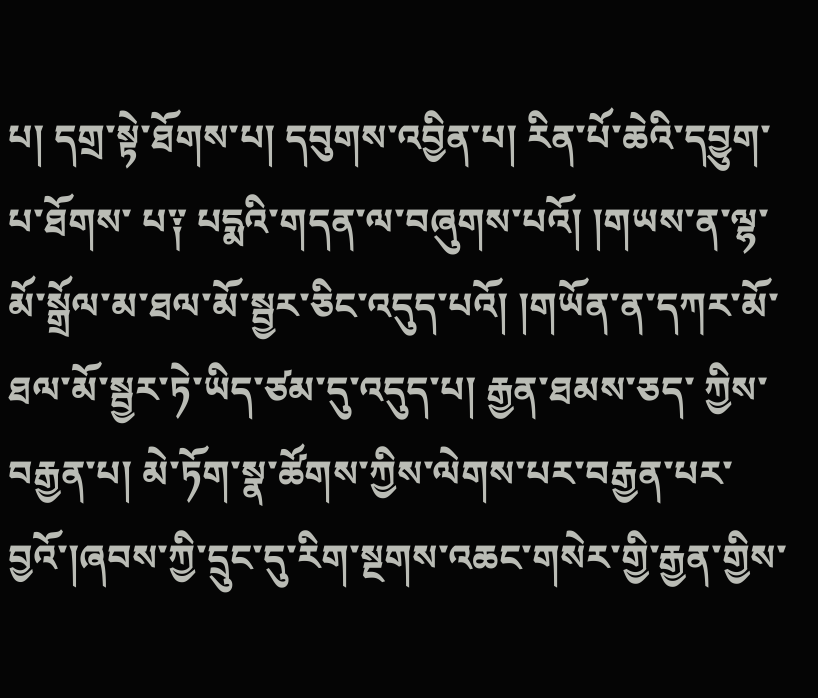པ། དགྲ་སྟེ་ཐོགས་པ། དབུགས་འབྱིན་པ། རིན་པོ་ཆེའི་དབྱུག་པ་ཐོགས་ པ༑ པདྨའི་གདན་ལ་བཞུགས་པའོ། །གཡས་ན་ལྷ་མོ་སྒྲོལ་མ་ཐལ་མོ་སྦྱར་ཅིང་འདུད་པའོ། །གཡོན་ན་དཀར་མོ་ཐལ་མོ་སྦྱར་ཏེ་ཡིད་ཙམ་དུ་འདུད་པ། རྒྱན་ཐམས་ཅད་ ཀྱིས་བརྒྱན་པ། མེ་ཏོག་སྣ་ཚོགས་ཀྱིས་ལེགས་པར་བརྒྱན་པར་བྱའོ་།ཞབས་ཀྱི་དྲུང་དུ་རིག་སྔགས་འཆང་གསེར་གྱི་རྒྱན་གྱིས་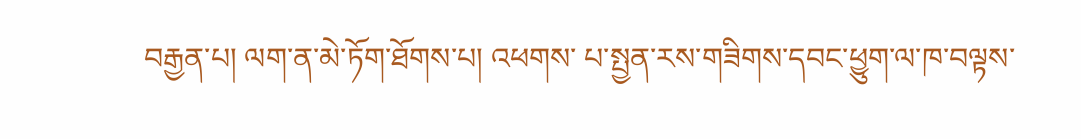བརྒྱན་པ། ལག་ན་མེ་ཏོག་ཐོགས་པ། འཕགས་ པ་སྤྱན་རས་གཟིགས་དབང་ཕྱུག་ལ་ཁ་བལྟས་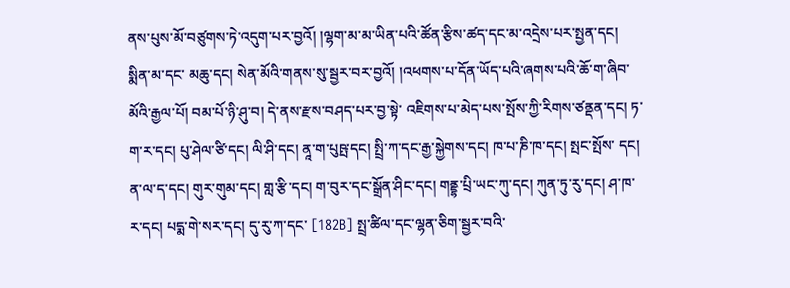ནས་པུས་མོ་བཙུགས་ཏེ་འདུག་པར་བྱའོ། །ལྷག་མ་མ་ཡིན་པའི་ཚོན་རྩིས་ཚད་དང་མ་འདྲེས་པར་སྤྱན་དང། སྨིན་མ་དང་ མཆུ་དང། སེན་མོའི་གནས་སུ་སྦྱར་བར་བྱའོ། །འཕགས་པ་དོན་ཡོད་པའི་ཞགས་པའི་ཆོ་ག་ཞིབ་མོའི་རྒྱལ་པོ། བམ་པོ་ཉི་ཤུ་བ། དེ་ནས་རྫས་བཤད་པར་བྱ་སྟེ་ འཇིགས་པ་མེད་པས་སྤོས་ཀྱི་རིགས་ཙནྡན་དང། ཏ་ག་ར་དང། པུ་ཤེལ་ཙི་དང། ལི་ཤི་དང། ནཱ་ག་པུཥྤ་དང། སྤྲི་ཀ་དང་རྒྱ་སྐྱེགས་དང། ཁ་པ་ཎི་ཁ་དང། སྤང་སྤོས་ དང། ན་ལ་ད་དང། གུར་གུམ་དང། གླ་རྩི་དང། ག་བུར་དང་སྒྲོན་ཤིང་དང། གནྡྷ་པྲི་ཡང་ཀུ་དང། ཀུན་ཏུ་རུ་དང། ཤ་ཁ་ར་དང། པདྨ་གེ་སར་དང། དུ་རུ་ཀ་དང་ [182B] སྤྲ་ཚིལ་དང་ལྷན་ཅིག་སྦྱར་བའི་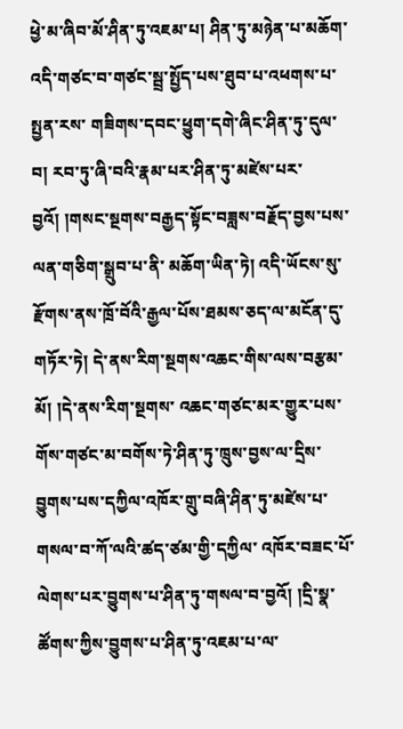ཕྱེ་མ་ཞིབ་མོ་ཤིན་ཏུ་འཇམ་པ། ཤིན་ཏུ་མཉེན་པ་མཆོག་འདི་གཙང་བ་གཙང་སྦྲ་སྤྱོད་པས་ཐུབ་པ་འཕགས་པ་སྤྱན་རས་ གཟིགས་དབང་ཕྱུག་དགེ་ཞིང་ཤིན་ཏུ་དུལ་བ། རབ་ཏུ་ཞི་བའི་རྣམ་པར་ཤིན་ཏུ་མཛེས་པར་བྱའོ། །གསང་སྔགས་བརྒྱད་སྟོང་བཟླས་བརྗོད་བྱས་པས་ལན་གཅིག་སྒྲུབ་པ་ནི་ མཆོག་ཡིན་ཏེ། འདི་ཡོངས་སུ་རྫོགས་ནས་ཁྲོ་བོའི་རྒྱལ་པོས་ཐམས་ཅད་ལ་མངོན་དུ་གཏོར་ཏེ། དེ་ནས་རིག་སྔགས་འཆང་གིས་ལས་བརྩམ་མོ། །དེ་ནས་རིག་སྔགས་ འཆང་གཙང་མར་གྱུར་པས་གོས་གཙང་མ་བགོས་ཏེ་ཤིན་ཏུ་ཁྲུས་བྱས་ལ་དྲིས་བྱུགས་པས་དཀྱིལ་འཁོར་གྲུ་བཞི་ཤིན་ཏུ་མཛེས་པ་གསལ་བ་ཀོ་ལའི་ཚད་ཙམ་གྱི་དཀྱིལ་ འཁོར་བཟང་པོ་ལེགས་པར་བྱུགས་པ་ཤིན་ཏུ་གསལ་བ་བྱའོ། །དྲི་སྣ་ཚོགས་ཀྱིས་བྱུགས་པ་ཤིན་ཏུ་འཇམ་པ་ལ་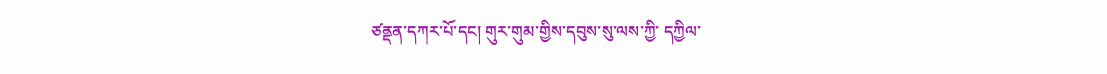ཙནྡན་དཀར་པོ་དང། གུར་གུམ་གྱིས་དབུས་སུ་ལས་ཀྱི་ དཀྱིལ་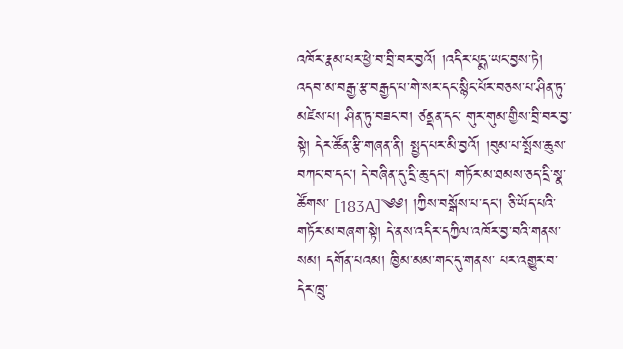འཁོར་རྣམ་པར་ཕྱེ་བ་བྲི་བར་བྱའོ། །འདིར་པདྨ་ཡང་བྱས་ཏེ། འདབ་མ་བརྒྱ་རྩ་བརྒྱད་པ་གེ་སར་དང་སྙིང་པོར་བཅས་པ་ཤིན་ཏུ་མཛེས་པ། ཤིན་ཏུ་བཟང་བ། ཙནྡན་དང་ གུར་གུམ་གྱིས་བྲི་བར་བྱ་སྟེ། དེར་ཚོན་རྩི་གཞན་ནི། སྤྱད་པར་མི་བྱའོ། །བུམ་པ་སྤོས་ཆུས་བཀང་བ་དང། དེ་བཞིན་དུ་དྲི་ཆུ་དང། གཏོར་མ་ཐམས་ཅད་དྲི་སྣ་ཚོགས་ [183A]༄༅། །ཀྱིས་བསྒོས་པ་དང། ཅི་ཡོད་པའི་གཏོར་མ་བཞག་སྟེ། དེ་ནས་འདིར་དཀྱིལ་འཁོར་བྱ་བའི་གནས་སམ། དགོན་པའམ། ཁྱིམ་མམ་གང་དུ་གནས་ པར་འགྱུར་བ་དེར་ཁྲུ་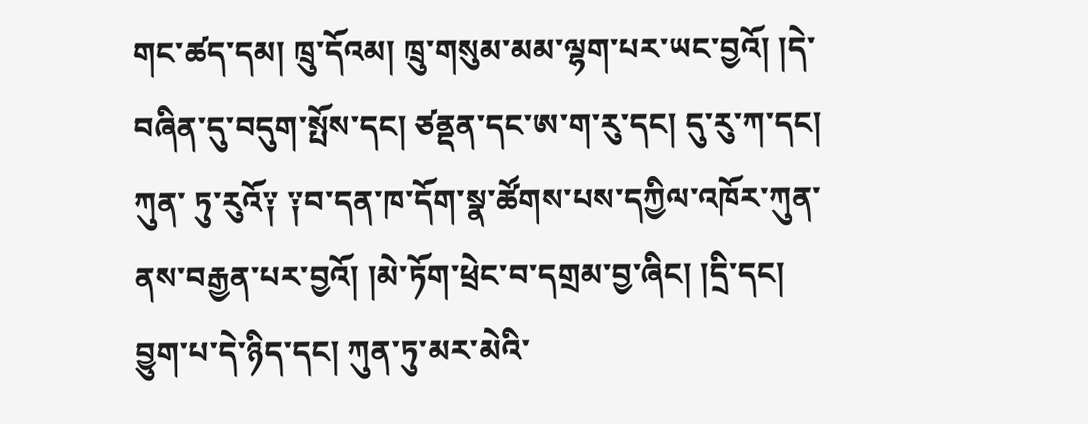གང་ཚད་དམ། ཁྲུ་དོའམ། ཁྲུ་གསུམ་མམ་ལྷག་པར་ཡང་བྱའོ། །དེ་བཞིན་དུ་བདུག་སྤོས་དང། ཙནྡན་དང་ཨ་ག་རུ་དང། དུ་རུ་ཀ་དང། ཀུན་ ཏུ་རུའོ༑ ༑བ་དན་ཁ་དོག་སྣ་ཚོགས་པས་དཀྱིལ་འཁོར་ཀུན་ནས་བརྒྱན་པར་བྱའོ། །མེ་ཏོག་ཕྲེང་བ་དགྲམ་བྱ་ཞིང། །དྲི་དང། བྱུག་པ་དེ་ཉིད་དང། ཀུན་ཏུ་མར་མེའི་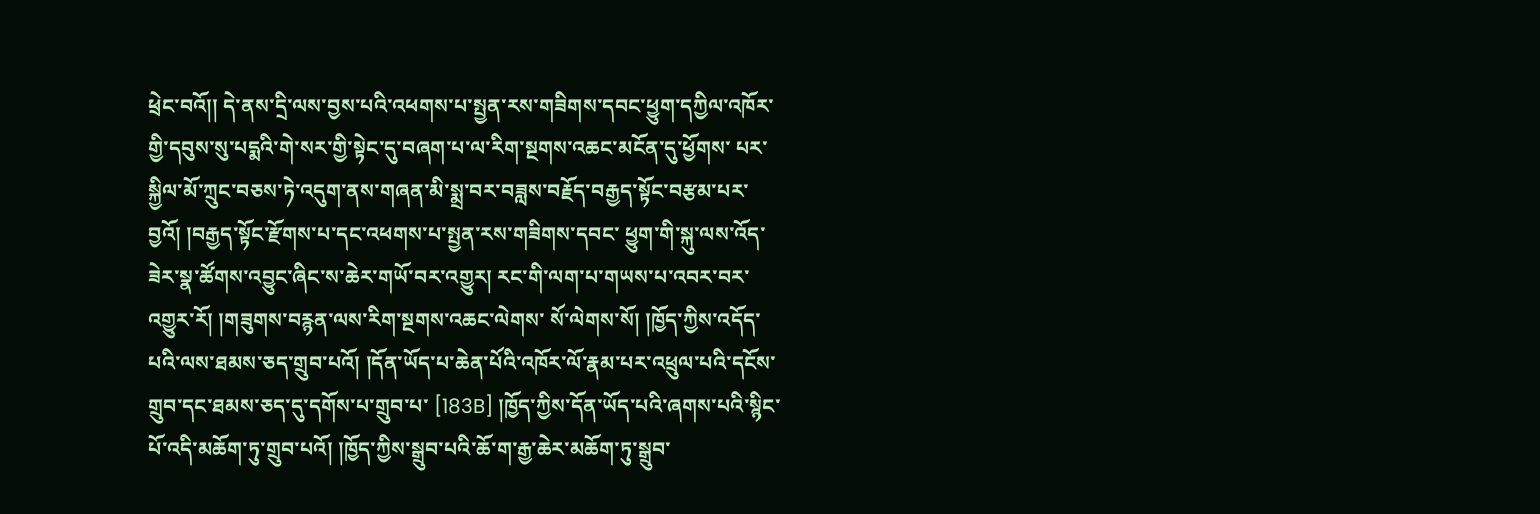ཕྲེང་བའོ།། དེ་ནས་དྲི་ལས་བྱས་པའི་འཕགས་པ་སྤྱན་རས་གཟིགས་དབང་ཕྱུག་དཀྱིལ་འཁོར་གྱི་དབུས་སུ་པདྨའི་གེ་སར་གྱི་སྟེང་དུ་བཞག་པ་ལ་རིག་སྔགས་འཆང་མངོན་དུ་ཕྱོགས་ པར་སྐྱིལ་མོ་ཀྲུང་བཅས་ཏེ་འདུག་ནས་གཞན་མི་སྨྲ་བར་བཟླས་བརྗོད་བརྒྱད་སྟོང་བརྩམ་པར་བྱའོ། །བརྒྱད་སྟོང་རྫོགས་པ་དང་འཕགས་པ་སྤྱན་རས་གཟིགས་དབང་ ཕྱུག་གི་སྐུ་ལས་འོད་ཟེར་སྣ་ཚོགས་འབྱུང་ཞིང་ས་ཆེར་གཡོ་བར་འགྱུར། རང་གི་ལག་པ་གཡས་པ་འབར་བར་འགྱུར་རོ། །གཟུགས་བརྙན་ལས་རིག་སྔགས་འཆང་ལེགས་ སོ་ལེགས་སོ། །ཁྱོད་ཀྱིས་འདོད་པའི་ལས་ཐམས་ཅད་གྲུབ་པའོ། །དོན་ཡོད་པ་ཆེན་པོའི་འཁོར་ལོ་རྣམ་པར་འཕྲུལ་པའི་དངོས་གྲུབ་དང་ཐམས་ཅད་དུ་དགོས་པ་གྲུབ་པ་ [183B] །ཁྱོད་ཀྱིས་དོན་ཡོད་པའི་ཞགས་པའི་སྙིང་པོ་འདི་མཆོག་ཏུ་གྲུབ་པའོ། །ཁྱོད་ཀྱིས་སྒྲུབ་པའི་ཆོ་ག་རྒྱ་ཆེར་མཆོག་ཏུ་སྒྲུབ་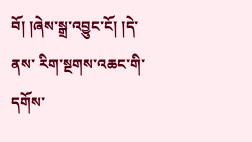བོ། །ཞེས་སྒྲ་འབྱུང་ངོ། །དེ་ནས་ རིག་སྔགས་འཆང་གི་དགོས་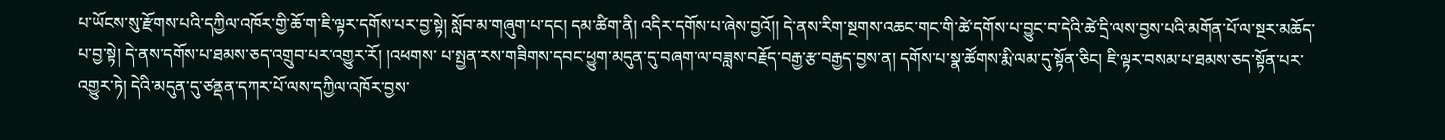པ་ཡོངས་སུ་རྫོགས་པའི་དཀྱིལ་འཁོར་གྱི་ཆོ་ག་ཇི་ལྟར་དགོས་པར་བྱ་སྟེ། སློབ་མ་གཞུག་པ་དང། དམ་ཚིག་ནི། འདིར་དགོས་པ་ཞེས་བྱའོ།། དེ་ནས་རིག་སྔགས་འཆང་གང་གི་ཚེ་དགོས་པ་བྱུང་བ་དེའི་ཚེ་དྲི་ལས་བྱས་པའི་མགོན་པོ་ལ་སྔར་མཆོད་པ་བྱ་སྟེ། དེ་ནས་དགོས་པ་ཐམས་ཅད་འགྲུབ་པར་འགྱུར་རོ། །འཕགས་ པ་སྤྱན་རས་གཟིགས་དབང་ཕྱུག་མདུན་དུ་བཞག་ལ་བཟླས་བརྗོད་བརྒྱ་རྩ་བརྒྱད་བྱས་ན། དགོས་པ་སྣ་ཚོགས་རྨི་ལམ་དུ་སྟོན་ཅིང། ཇི་ལྟར་བསམ་པ་ཐམས་ཅད་སྟོན་པར་ འགྱུར་ཏེ། དེའི་མདུན་དུ་ཙནྡན་དཀར་པོ་ལས་དཀྱིལ་འཁོར་བྱས་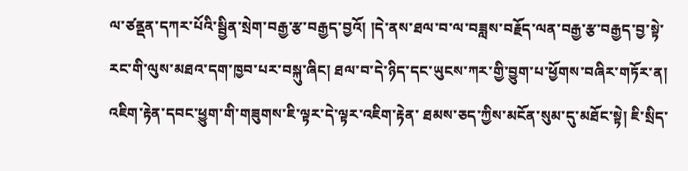ལ་ཙནྡན་དཀར་པོའི་སྦྱིན་སྲེག་བརྒྱ་རྩ་བརྒྱད་བྱའོ། །དེ་ནས་ཐལ་བ་ལ་བཟླས་བརྗོད་ལན་བརྒྱ་རྩ་བརྒྱད་བྱ་སྟེ་ རང་གི་ལུས་མཐའ་དག་ཁྱབ་པར་བསྐུ་ཞིང། ཐལ་བ་དེ་ཉིད་དང་ཡུངས་ཀར་གྱི་བྱུག་པ་ཕྱོགས་བཞིར་གཏོར་ན། འཇིག་རྟེན་དབང་ཕྱུག་གི་གཟུགས་ཇི་ལྟར་དེ་ལྟར་འཇིག་རྟེན་ ཐམས་ཅད་ཀྱིས་མངོན་སུམ་དུ་མཐོང་སྟེ། ཇི་སྲིད་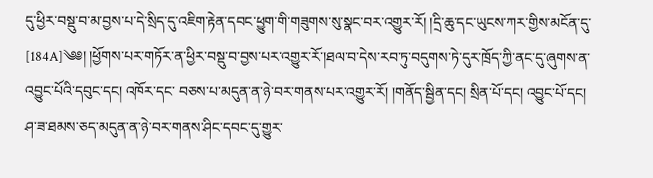དུ་ཕྱིར་བསྡུ་བ་མ་བྱས་པ་དེ་སྲིད་དུ་འཇིག་རྟེན་དབང་ཕྱུག་གི་གཟུགས་སུ་སྣང་བར་འགྱུར་རོ། །དྲི་ཆུ་དང་ཡུངས་ཀར་གྱིས་མངོན་དུ་ [184A]༄༅། །ཕྱོགས་པར་གཏོར་ན་ཕྱིར་བསྡུ་བ་བྱས་པར་འགྱུར་རོ་།ཐལ་བ་དེས་རབ་ཏུ་བདུགས་ཏེ་དུར་ཁྲོད་ཀྱི་ནང་དུ་ཞུགས་ན་འབྱུང་པོའི་དབུང་དང། འཁོར་དང་ བཅས་པ་མདུན་ན་ཉེ་བར་གནས་པར་འགྱུར་རོ། །གནོད་སྦྱིན་དང། སྲིན་པོ་དང། འབྱུང་པོ་དང། ཤ་ཟ་ཐམས་ཅད་མདུན་ན་ཉེ་བར་གནས་ཤིང་དབང་དུ་གྱུར་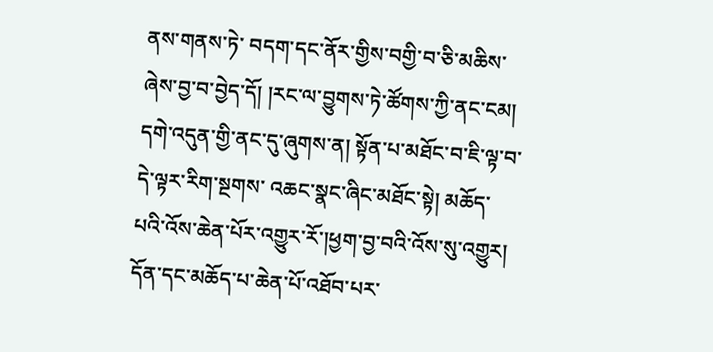ནས་གནས་ཏེ་ བདག་དང་ནོར་གྱིས་བགྱི་བ་ཅི་མཆིས་ཞེས་བྱ་བ་བྱེད་དོ། །རང་ལ་བྱུགས་ཏེ་ཚོགས་ཀྱི་ནང་ངམ། དགེ་འདུན་གྱི་ནང་དུ་ཞུགས་ན། སྟོན་པ་མཐོང་བ་ཇི་ལྟ་བ་དེ་ལྟར་རིག་སྔགས་ འཆང་སྣང་ཞིང་མཐོང་སྟེ། མཆོད་པའི་འོས་ཆེན་པོར་འགྱུར་རོ་།ཕྱག་བྱ་བའི་འོས་སུ་འགྱུར། དོན་དང་མཆོད་པ་ཆེན་པོ་འཐོབ་པར་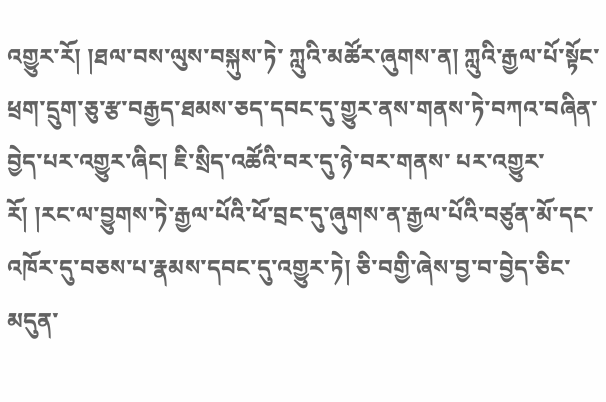འགྱུར་རོ། །ཐལ་བས་ལུས་བསྐུས་ཏེ་ ཀླུའི་མཚོར་ཞུགས་ན། ཀླུའི་རྒྱལ་པོ་སྟོང་ཕྲག་དྲུག་ཅུ་རྩ་བརྒྱད་ཐམས་ཅད་དབང་དུ་གྱུར་ནས་གནས་ཏེ་བཀའ་བཞིན་བྱེད་པར་འགྱུར་ཞིང། ཇི་སྲིད་འཚོའི་བར་དུ་ཉེ་བར་གནས་ པར་འགྱུར་རོ། །རང་ལ་བྱུགས་ཏེ་རྒྱལ་པོའི་ཕོ་བྲང་དུ་ཞུགས་ན་རྒྱལ་པོའི་བཙུན་མོ་དང་འཁོར་དུ་བཅས་པ་རྣམས་དབང་དུ་འགྱུར་ཏེ། ཅི་བགྱི་ཞེས་བྱ་བ་བྱེད་ཅིང་མདུན་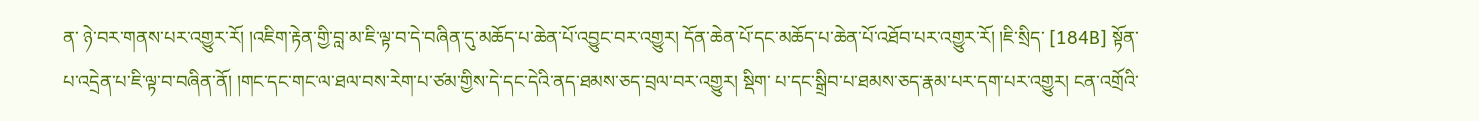ན་ ཉེ་བར་གནས་པར་འགྱུར་རོ། །འཇིག་རྟེན་གྱི་བླ་མ་ཇི་ལྟ་བ་དེ་བཞིན་དུ་མཆོད་པ་ཆེན་པོ་འབྱུང་བར་འགྱུར། དོན་ཆེན་པོ་དང་མཆོད་པ་ཆེན་པོ་འཐོབ་པར་འགྱུར་རོ། །ཇི་སྲིད་ [184B] སྟོན་པ་འདྲེན་པ་ཇི་ལྟ་བ་བཞིན་ནོ། །གང་དང་གང་ལ་ཐལ་བས་རེག་པ་ཙམ་གྱིས་དེ་དང་དེའི་ནད་ཐམས་ཅད་བྲལ་བར་འགྱུར། སྡིག་ པ་དང་སྒྲིབ་པ་ཐམས་ཅད་རྣམ་པར་དག་པར་འགྱུར། ངན་འགྲོའི་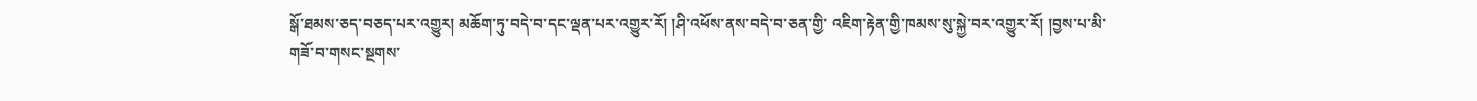སྒོ་ཐམས་ཅད་བཅད་པར་འགྱུར། མཆོག་ཏུ་བདེ་བ་དང་ལྡན་པར་འགྱུར་རོ། །ཤི་འཕོས་ནས་བདེ་བ་ཅན་གྱི་ འཇིག་རྟེན་གྱི་ཁམས་སུ་སྐྱེ་བར་འགྱུར་རོ། །བྱས་པ་མི་གཟོ་བ་གསང་སྔགས་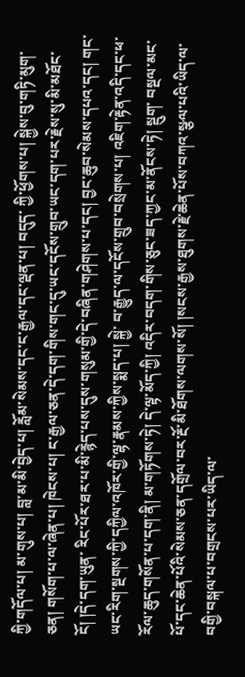ཀྱི་གདོལ་པ། མ་གུས་པ། བླ་མ་མི་བྱེད་པ། རློམ་སེམས་དང་ང་རྒྱལ་དང་ལྡན་པ། བདུད་ ཀྱི་ཕྱོགས་པ། སྐྱེས་བུ་གཏི་མུག་ཅན། གསོག་པ་ལ་ཞེན་པ། ཁེངས་པ། ང་རྒྱལ་ཅན་དེ་དག་གིས་གང་དུ་ཡང་དངོས་གྲུབ་ཡང་དག་པར་རྗེས་སུ་མི་མཐོང་ངོ། །དེ་དག་ཡུན་ རིང་པོར་ཐར་པ་མི་རྙེད་པས་དུས་གསུམ་གྱི་དེ་བཞིན་གཤེགས་པ་དང། བྱང་ཆུབ་སེམས་དཔའ་དང། གང་ཡང་རིག་སྔགས་ཀྱི་དཀྱིལ་འཁོར་གྱི་ལྷ་རྣམས་ཀྱིས་སྨད་པ། སྐྱེ་ བ་རྒྱུད་ལ་དངོས་གྲུབ་བསྲེགས་པ། འཇིག་རྟེན་འདི་དང་ཕ་རོལ་ཆུད་གསོན་པ་དག་ནི། མ་གཏོགས་ཏེ། དེ་ལྟ་མོད་ཀྱི། འདིར་བདག་གིས་ཅུང་ཟད་ཀྱང་མ་ནོངས་ཏེ། སྡུག་ བསྔལ་མང་པོ་དང་ཆེན་པོའི་སེམས་ཅན་དགྲོལ་བར་རྔོ་མི་ཐོགས་ལགས་སོ། །སངས་རྒྱས་ཐུགས་རྗེ་ཆེན་པོས་བཀའ་སྩལ་པའི་ཡིད་ལ་བགྱི་བསྐལ་པ་བགྲངས་པར་ཡིད་ལ་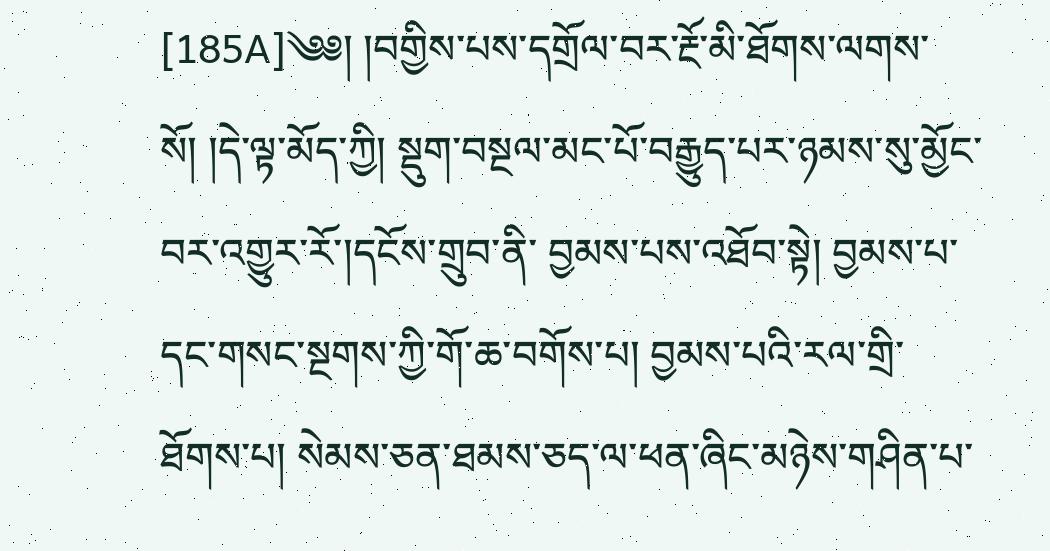[185A]༄༅། །བགྱིས་པས་དགྲོལ་བར་རྔོ་མི་ཐོགས་ལགས་སོ། །དེ་ལྟ་མོད་ཀྱི། སྡུག་བསྔལ་མང་པོ་བརྒྱུད་པར་ཉམས་སུ་མྱོང་བར་འགྱུར་རོ་།དངོས་གྲུབ་ནི་ བྱམས་པས་འཐོབ་སྟེ། བྱམས་པ་དང་གསང་སྔགས་ཀྱི་གོ་ཆ་བགོས་པ། བྱམས་པའི་རལ་གྲི་ཐོགས་པ། སེམས་ཅན་ཐམས་ཅད་ལ་ཕན་ཞིང་མཉེས་གཤིན་པ་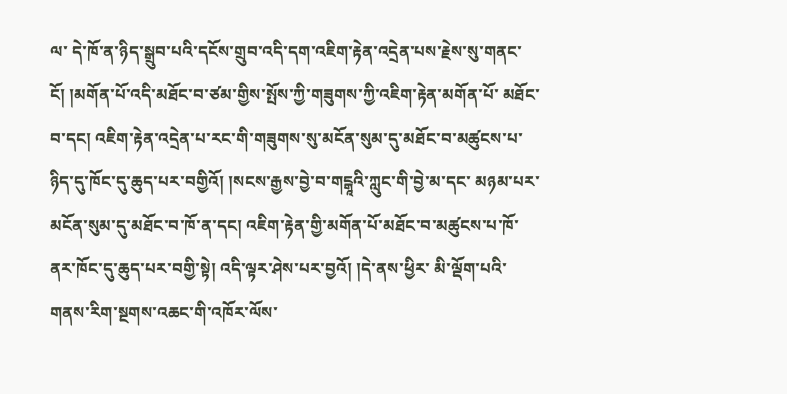ལ་ དེ་ཁོ་ན་ཉིད་སྒྲུབ་པའི་དངོས་གྲུབ་འདི་དག་འཇིག་རྟེན་འདྲེན་པས་རྗེས་སུ་གནང་ངོ། །མགོན་པོ་འདི་མཐོང་བ་ཙམ་གྱིས་སྤོས་ཀྱི་གཟུགས་ཀྱི་འཇིག་རྟེན་མགོན་པོ་ མཐོང་བ་དང། འཇིག་རྟེན་འདྲེན་པ་རང་གི་གཟུགས་སུ་མངོན་སུམ་དུ་མཐོང་བ་མཚུངས་པ་ཉིད་དུ་ཁོང་དུ་ཆུད་པར་བགྱིའོ། །སངས་རྒྱས་བྱེ་བ་གངྒཱའི་ཀླུང་གི་བྱེ་མ་དང་ མཉམ་པར་མངོན་སུམ་དུ་མཐོང་བ་ཁོ་ན་དང། འཇིག་རྟེན་གྱི་མགོན་པོ་མཐོང་བ་མཚུངས་པ་ཁོ་ནར་ཁོང་དུ་ཆུད་པར་བགྱི་སྟེ། འདི་ལྟར་ཤེས་པར་བྱའོ། །དེ་ནས་ཕྱིར་ མི་ལྡོག་པའི་གནས་རིག་སྔགས་འཆང་གི་འཁོར་ལོས་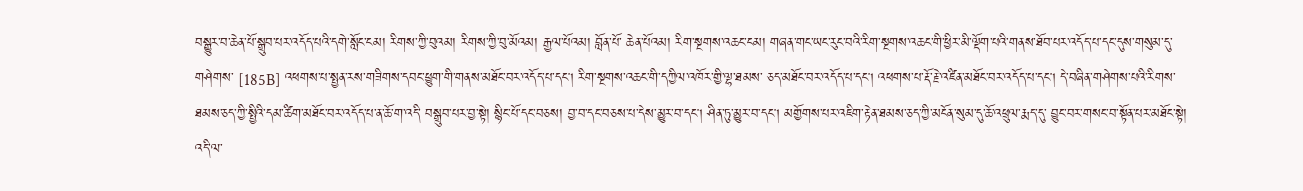བསྒྱུར་བ་ཆེན་པོ་སྒྲུབ་པར་འདོད་པའི་དགེ་སློང་ངམ། རིགས་ཀྱི་བུའམ། རིགས་ཀྱི་བུ་མོའམ། རྒྱལ་པོའམ། བློན་པོ་ ཆེན་པོའམ། རིག་སྔགས་འཆང་ངམ། གཞན་གང་ཡང་རུང་བའི་རིག་སྔགས་འཆང་གི་ཕྱིར་མི་ལྡོག་པའི་གནས་ཐོབ་པར་འདོད་པ་དང་དུས་གསུམ་དུ་གཤེགས་ [185B] འཕགས་པ་སྤྱན་རས་གཟིགས་དབང་ཕྱུག་གི་གནས་མཐོང་བར་འདོད་པ་དང། རིག་སྔགས་འཆང་གི་དཀྱིལ་འཁོར་གྱི་ལྷ་ཐམས་ ཅད་མཐོང་བར་འདོད་པ་དང། འཕགས་པ་རྡོ་རྗེ་འཛིན་མཐོང་བར་འདོད་པ་དང། དེ་བཞིན་གཤེགས་པའི་རིགས་ཐམས་ཅད་ཀྱི་སྤྱིའི་དམ་ཚིག་མཐོང་བར་འདོད་པ་ན་ཆོ་ག་འདི་ བསྒྲུབ་པར་བྱ་སྟེ། སྙིང་པོ་དང་བཅས། བྱ་བ་དང་བཅས་པ་དེས་མྱུར་བ་དང། ཤིན་ཏུ་མྱུར་བ་དང། མགྱོགས་པར་འཇིག་རྟེན་ཐམས་ཅད་ཀྱི་མངོན་སུམ་དུ་ཆོ་འཕྲུལ་རྨད་དུ་ བྱུང་བར་གསང་བ་སྟོན་པར་མཐོང་སྟེ། འདི་ལ་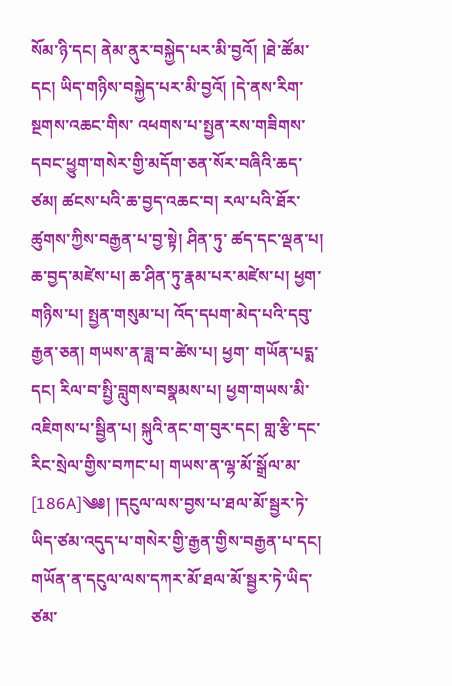སོམ་ཉི་དང། ནེམ་ནུར་བསྐྱེད་པར་མི་བྱའོ། །ཐེ་ཚོམ་དང། ཡིད་གཉིས་བསྐྱེད་པར་མི་བྱའོ། །དེ་ནས་རིག་སྔགས་འཆང་གིས་ འཕགས་པ་སྤྱན་རས་གཟིགས་དབང་ཕྱུག་གསེར་གྱི་མདོག་ཅན་སོར་བཞིའི་ཆད་ཙམ། ཚངས་པའི་ཆ་བྱད་འཆང་བ། རལ་པའི་ཐོར་ཚུགས་ཀྱིས་བརྒྱན་པ་བྱ་སྟེ། ཤིན་ཏུ་ ཚད་དང་ལྡན་པ། ཆ་བྱད་མཛེས་པ། ཆ་ཤིན་ཏུ་རྣམ་པར་མཛེས་པ། ཕྱག་གཉིས་པ། སྤྱན་གསུམ་པ། འོད་དཔག་མེད་པའི་དབུ་རྒྱན་ཅན། གཡས་ན་ཟླ་བ་ཚེས་པ། ཕྱག་ གཡོན་པདྨ་དང། རིལ་བ་སྤྱི་བླུགས་བསྣམས་པ། ཕྱག་གཡས་མི་འཇིགས་པ་སྦྱིན་པ། སྐུའི་ནང་ག་བུར་དང། གླ་རྩི་དང་རིང་སྲེལ་གྱིས་བཀང་པ། གཡས་ན་ལྷ་མོ་སྒྲོལ་མ་ [186A]༄༅། །དངུལ་ལས་བྱས་པ་ཐལ་མོ་སྦྱར་ཏེ་ཡིད་ཙམ་འདུད་པ་གསེར་གྱི་རྒྱན་གྱིས་བརྒྱན་པ་དང། གཡོན་ན་དངུལ་ལས་དཀར་མོ་ཐལ་མོ་སྦྱར་ཏེ་ཡིད་ ཙམ་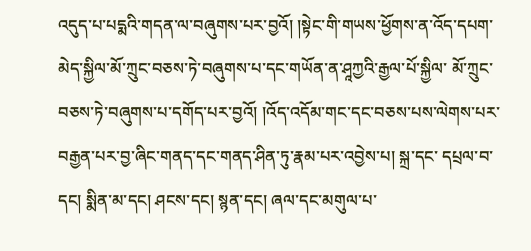འདུད་པ་པདྨའི་གདན་ལ་བཞུགས་པར་བྱའོ། །སྟེང་གི་གཡས་ཕྱོགས་ན་འོད་དཔག་མེད་སྐྱིལ་མོ་ཀྲུང་བཅས་ཏེ་བཞུགས་པ་དང་གཡོན་ན་ཤཱཀྱའི་རྒྱལ་པོ་སྐྱིལ་ མོ་ཀྲུང་བཅས་ཏེ་བཞུགས་པ་དགོད་པར་བྱའོ། །འོད་འདོམ་གང་དང་བཅས་པས་ལེགས་པར་བརྒྱན་པར་བྱ་ཞིང་གནད་དང་གནད་ཤིན་ཏུ་རྣམ་པར་འབྱེས་པ། སྐྲ་དང་ དཔྲལ་བ་དང། སྨིན་མ་དང། ཤངས་དང། སྙན་དང། ཞལ་དང་མགུལ་པ་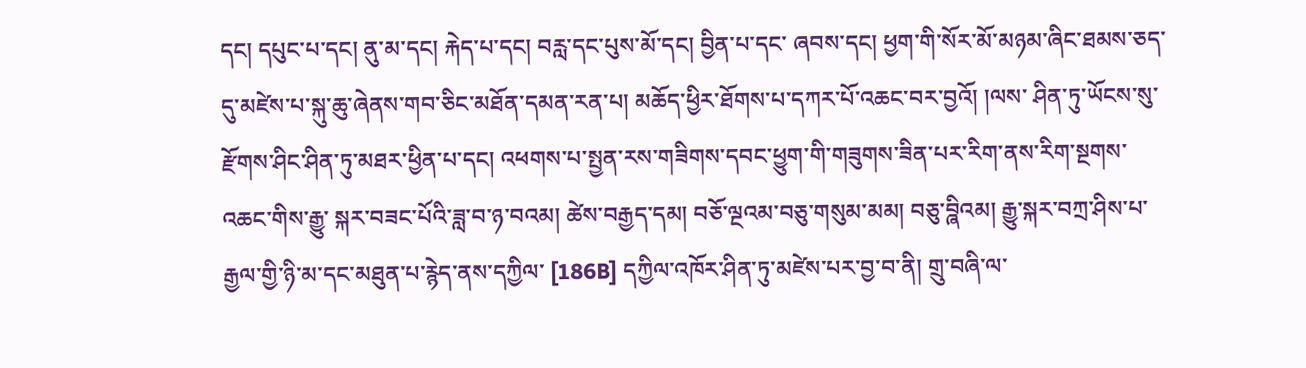དང། དཔུང་པ་དང། ནུ་མ་དང། རྐེད་པ་དང། བརླ་དང་པུས་མོ་དང། བྱིན་པ་དང་ ཞབས་དང། ཕྱག་གི་སོར་མོ་མཉམ་ཞིང་ཐམས་ཅད་དུ་མཛེས་པ་སྐུ་ཆུ་ཞེནས་གབ་ཅིང་མཐོན་དམན་རན་པ། མཆོད་ཕྱིར་ཐོགས་པ་དཀར་པོ་འཆང་བར་བྱའོ། །ལས་ ཤིན་ཏུ་ཡོངས་སུ་རྫོགས་ཤིང་ཤིན་ཏུ་མཐར་ཕྱིན་པ་དང། འཕགས་པ་སྤྱན་རས་གཟིགས་དབང་ཕྱུག་གི་གཟུགས་ཟིན་པར་རིག་ནས་རིག་སྔགས་འཆང་གིས་རྒྱུ་ སྐར་བཟང་པོའི་ཟླ་བ་ཉ་བའམ། ཚེས་བརྒྱད་དམ། བཅོ་ལྔའམ་བཅུ་གསུམ་མམ། བཅུ་བྮིའམ། རྒྱུ་སྐར་བཀྲ་ཤིས་པ་རྒྱལ་གྱི་ཉི་མ་དང་མཐུན་པ་རྙེད་ནས་དཀྱིལ་ [186B] དཀྱིལ་འཁོར་ཤིན་ཏུ་མཛེས་པར་བྱ་བ་ནི། གྲུ་བཞི་ལ་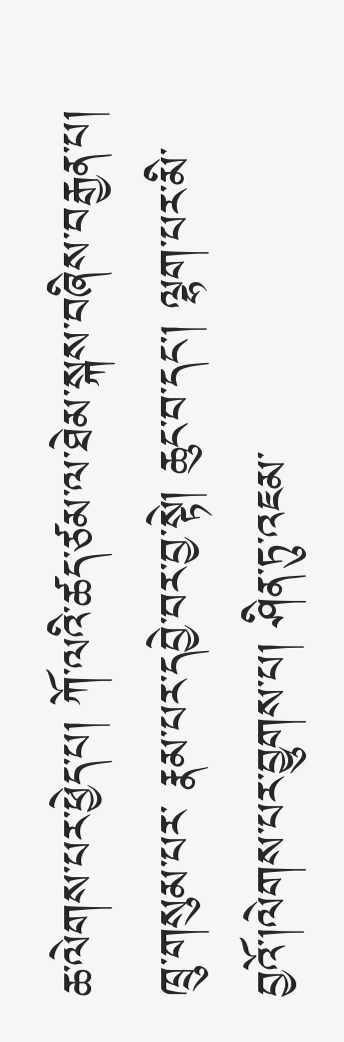ཆ་ལེགས་པར་ཕྱེད་པ། ཀོ་ལའི་ཚད་ཙམ་ལ་ཐེམ་སྐས་བཞིས་བརྒྱན་པ། ཁྲུ་གསུམ་པར་ རྣམ་པར་དབྱེ་བར་བྱ་སྟེ། ཆུང་བ་དང། ལྷག་པར་མི་བྱའོ་།ལེགས་པར་བྱུགས་པ། ཤིན་ཏུ་འཇམ་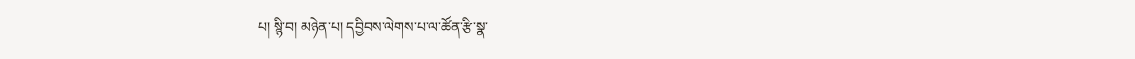པ། སྙི་བ། མཉེན་པ། དབྱིབས་ལེགས་པ་ལ་ཚོན་རྩི་སྣ་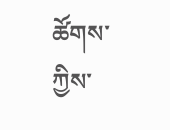ཚོགས་ཀྱིས་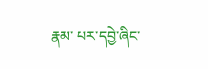རྣམ་ པར་དབྱེ་ཞིང་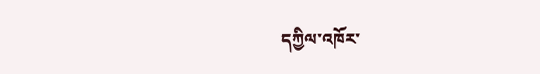དཀྱིལ་འཁོར་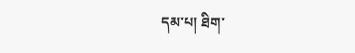དམ་པ། ཐིག་